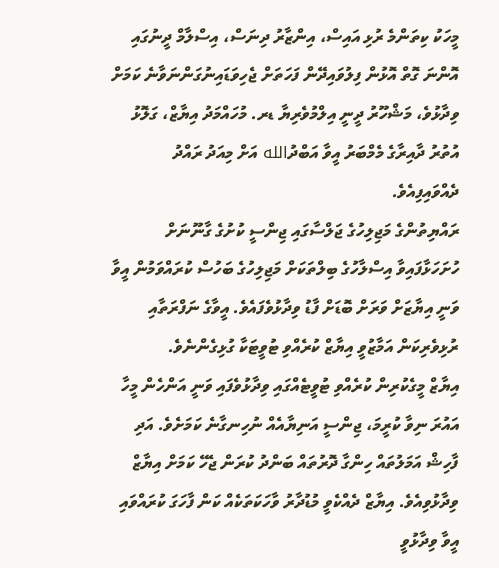މީހަކު ކިތަންމެ ރުޅި އައިސް، އިންޒާރު ދިނަސް، އިސްލާމް ދީނުގައި އޮންނަ ގޮތް އޮޅުން ފިލުވައިދޭން ފަހަތަށް ޖެހިވަޑައިނުގަންނަވާނެ ކަމަށް ވިދާޅުވެ، މަޝްހޫރު ދީނީ އިލްމުވެރިޔާ ޑރ. މުހައްމަދު އިޔާޒް، ގަލޮޅު އުތުރު ދާއިރާގެ މެމްބަރު އީވާ އަބްދުالله އަށް މިއަދު ރައްދު ދެއްވައިފިއެވެ.
ރައްޔިތުންގެ މަޖިލިހުގެ ޖަލްސާގައި ޖިންސީ ކުށުގެ ގާނޫނަށް ހުށަހަޅާފައިވާ އިސްލާހުގެ ބިލްތަކަށް މަޖިލިހުގެ ބަހުސް ކުރައްވަމުން އީވާ ވަނީ އިޔާޒަށް ވަރަށް ބޮޑަށް ފާޑު ވިދާޅުވެފައެވެ. އީވާގެ ނަފްރަތާއި ރުޅިވެރިކަން އަމާޒުވީ އިޔާޒް ކުރެއްވި ޓުވީޓަކާ ގުޅިގެންނެވެ.
އިޔާޒް މީގެކުރިން ކުރެއްވި ޓުވީޓެއްގައި ވިދާޅުވެފައި ވަނީ އަންހެން މީހާ އައުރަ ނިވާ ކުރީމަ، ޖިންސީ އަނިޔާއެއް ނުހިނގާނެ ކަމަށެވެ. އަދި ފާހިޝް އަމަލުތައް ހިންގާ ދޮރުތައް ބަންދު ކުރަން ޖެހޭ ކަމަށް އިޔާޒް ވިދާޅުވިއެވެ. އިޔާޒް ދެއްކެވީ މުޑުދާރު ވާހަކަތަކެއް ކަން ފާހަގަ ކުރައްވައި އީވާ ވިދާޅުވީ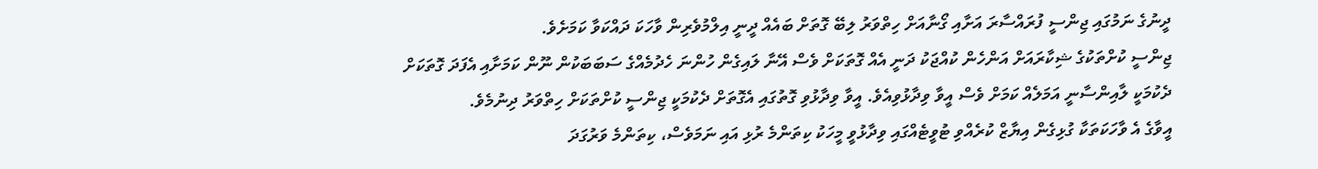ދީނުގެ ނަމުގައި ޖިންސީ ފުރައްސާރަ އަށާއި ގޯނާއަށް ހިތްވަރު ލިބޭ ގޮތަށް ބައެއް ދީނީ އިލްމުވެރިން ވާހަކަ ދައްކަވާ ކަމަށެވެ.
ޖިންސީ ކުށްތަކުގެ ޝިކާރައަށް އަންހެން ކުއްޖަކު ދަނީ އެއް ގޮތަކަށް ވެސް އޭނާ ލައިގެން ހުންނަ ހެދުމެއްގެ ސަބަބަކުން ނޫން ކަމަށާއި އެފަދަ ގޮތަކަށް ދެކުމަކީ ލާއިންސާނީ އަމަލެއް ކަމަށް ވެސް އީވާ ވިދާޅުވިއެވެ. އީވާ ވިދާޅުވި ގޮތުގައި އެގޮތަށް ދެކުމަކީ ޖިންސީ ކުށްތަކަށް ހިތްވަރު ދިނުމެވެ.
އީވާގެ އެ ވާހަކަތަކާ ގުޅިގެން އިޔާޒް ކުރެއްވި ޓުވީޓެއްގައި ވިދާޅުވީ މީހަކު ކިތަންމެ ރުޅި އައި ނަމަވެސް، ކިތަންމެ ވަރުގަދަ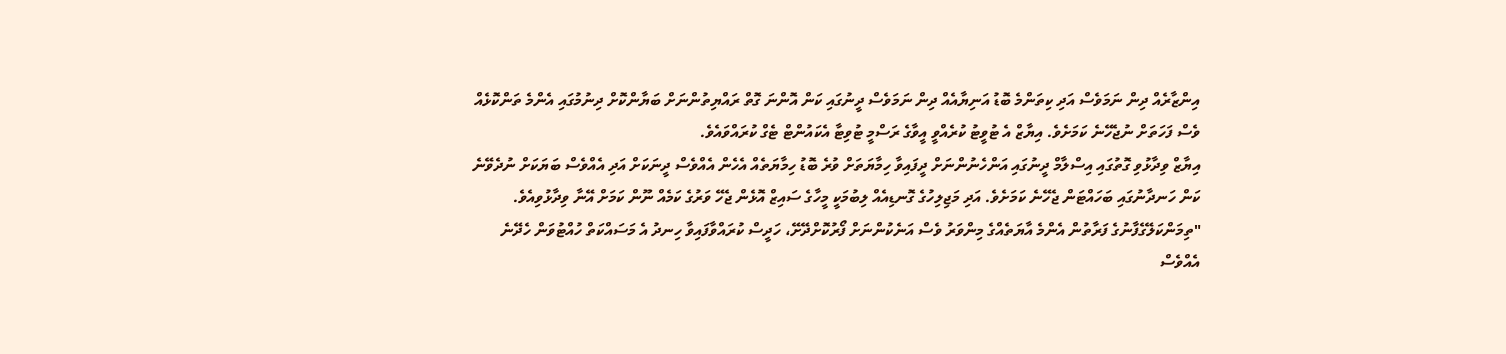އިންޒާރެއް ދިން ނަމަވެސް އަދި ކިތަންމެ ބޮޑު އަނިޔާއެއް ދިން ނަމަވެސް ދީނުގައި ކަން އޮންނަ ގޮތް ރައްޔިތުންނަށް ބަޔާންކޮށް ދިނުމުގައި އެންމެ ތަންކޮޅެއް ވެސް ފަހަތަށް ނުޖެހޭނެ ކަމަށެވެ. އިޔާޒް އެ ޓުވީޓު ކުރެއްވީ އީވާގެ ރަސްމީ ޓުވިޓާ އެކައުންޓް ޓެގް ކުރައްވައެވެ.
އިޔާޒް ވިދާޅުވި ގޮތުގައި އިސްލާމް ދީނުގައި އަންހެނުންނަށް ދީފައިވާ ހިމާޔަތަށް ވުރެ ބޮޑު ހިމާޔަތެއް އެހެން އެއްވެސް ދީނަކަށް އަދި އެއްވެސް ބަޔަކަށް ނުދެވޭނެ ކަން ހަނދާނުގައި ބަހައްޓަން ޖެހޭނެ ކަމަށެވެ. އަދި މަޖިލިހުގެ ގޮނޑިއެއް ލިބުމަކީ މީހާގެ ސައިޒް އޮޅެން ޖެހޭ ވަރުގެ ކަމެއް ނޫން ކަމަށް އޭނާ ވިދާޅުވިއެވެ.
"ތިމަންކަލޭގެފާނުގެ ފަރާތުން އެންމެ އާޔަތެއްގެ މިންވަރު ވެސް އަނެކުންނަށް ފޯރުކޮށްދޭށޭ، ހަދީސް ކުރައްވާފައިވާ ހިނދު އެ މަސައްކަތް ހުއްޓުވަން ހެދޭނެ އެއްވެސް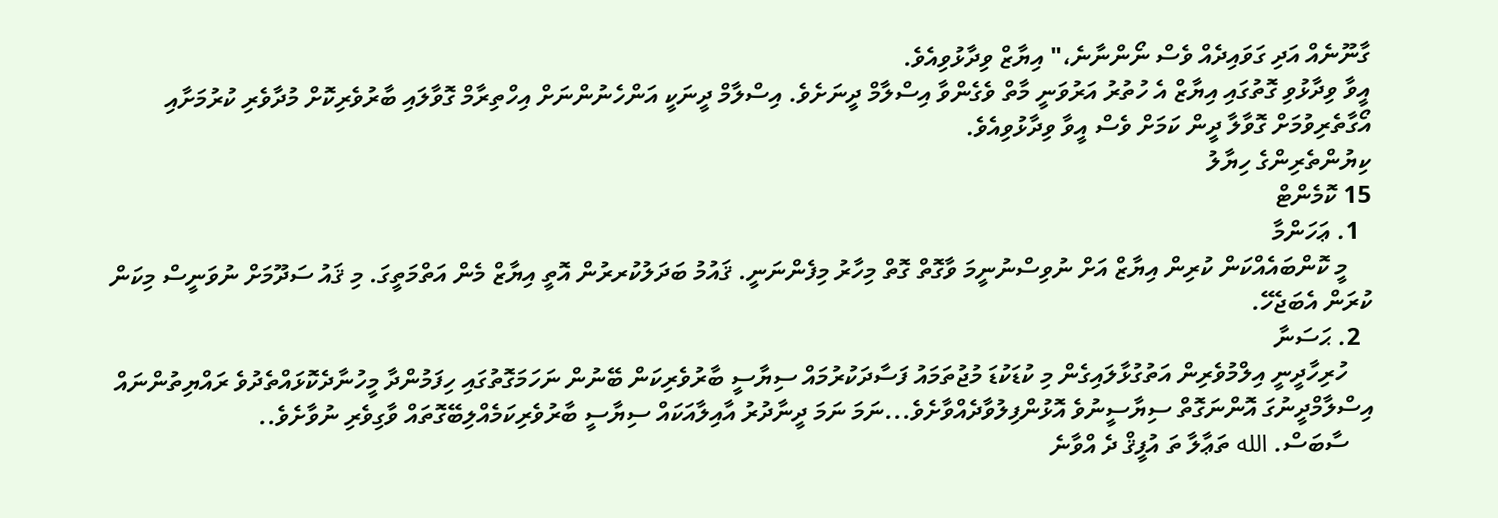ގާނޫނެއް އަދި ގަވައިދެއް ވެސް ނޯންނާނެ،" އިޔާޒް ވިދާޅުވިއެވެ.
އީވާ ވިދާޅުވި ގޮތުގައި އިޔާޒް އެ ހުތުރު އަރުވަނީ މާތް ވެގެންވާ އިސްލާމް ދީނަށެވެ. އިސްލާމް ދީނަކީ އަންހެނުންނަށް އިހްތިރާމް ގޮވާލައި ބާރުވެރިކޮށް މުދާވެރި ކުރުމަށާއި އޯގާތެރިވުމަށް ގޮވާލާ ދީން ކަމަށް ވެސް އީވާ ވިދާޅުވިއެވެ.
ކިޔުންތެރިންގެ ހިޔާލު
15 ކޮމެންޓް
  1. ޢަހަންމާ
    މީ ކޮންބައެއްކަން ކުރިން އިޔާޒް އަށް ނުވިސްނުނީމަ ވާގޮތް ގޮތް މިހާރު މިފެންނަނީ. ޤައުމު ބަދަލުކުރރުން އޮތީ އިޔާޒް މެން އަތްމަތީގަ. މި ޤައު ސަދޫމަށް ނުވަނީސް މިކަން ކުރަން އެބަޖެހޭ.
  2. ޙަސަނާ
    ހުރިހާދީނީ އިލްމުވެރިން އަތުގުޅާލައިގެން މި ކުޑަކުޑަ މުޖުތަމައު ފަސާދަކުރުމައް ސިޔާސީ ބާރުވެރިކަން ބޭނުން ނަހަމަގޮތުގައި ހިފަމުންދާ މީހުނާދެކޮޅައްތެދުވެ ރައްޔިތުންނައް އިސްލާމްދީނުގަ އޮންނަގޮތް ސިޔާސީނުވެ އޮޅުންފިލުވާދެއްވާށެވެ...ނަމަ ނަމަ ދީނާދުރު އާއިލާއަކައް ސިޔާސީ ބާރުވެރިކަމެއްލިބޭގޮތައް ވާގިވެރި ނުވާށެވެ..
    ސާބަސް. الله ތަޢާލާ ތަ އުފީޤް ދެ އްވާނެ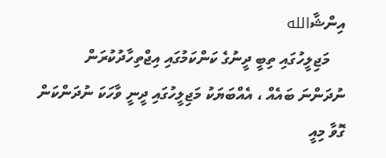އިންޝާالله
    މަޖިލީހުގައި ތިބީ ދީނުގެ ކަންކަމުގައި އިޖްތިހާދުކުރަން ނުދަންނަ ބައެއް ، އެއްބަޔަކު މަޖިލީހުގައި ދީނީ ވާހަކަ ނުދަންކަން ގޮވާ މިއީ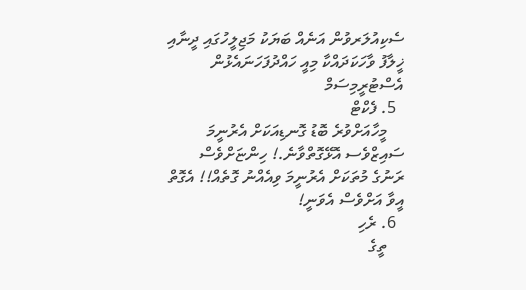ސެކިއުލަރވުން އަނެއް ބަޔަކު މަޖިލީހުގައި ދީނާއި ޚީލާފު ވާހަކަދައްކާ މިއީ ހައްދުފަހަނައެޅުން އެސްޓުރީމިސަމް
  5. ފެކްޓް
    މީހާއަށްވުރެ ބޮޑު ގޮނޑިއަކަށް އެރުނީމަ ސައިޒްވެސ އޮޅޭގޮތްވާނެ.! ހިންޏަށްވެސް ރަނުގެ މުތަކަށް އެރުނީމަ ވިއެއްނު ގޮތެއް!! އެގޮތް އީވާ އަށްވެސް އެވަނީ!
  6. ރެހި
    ތީގެ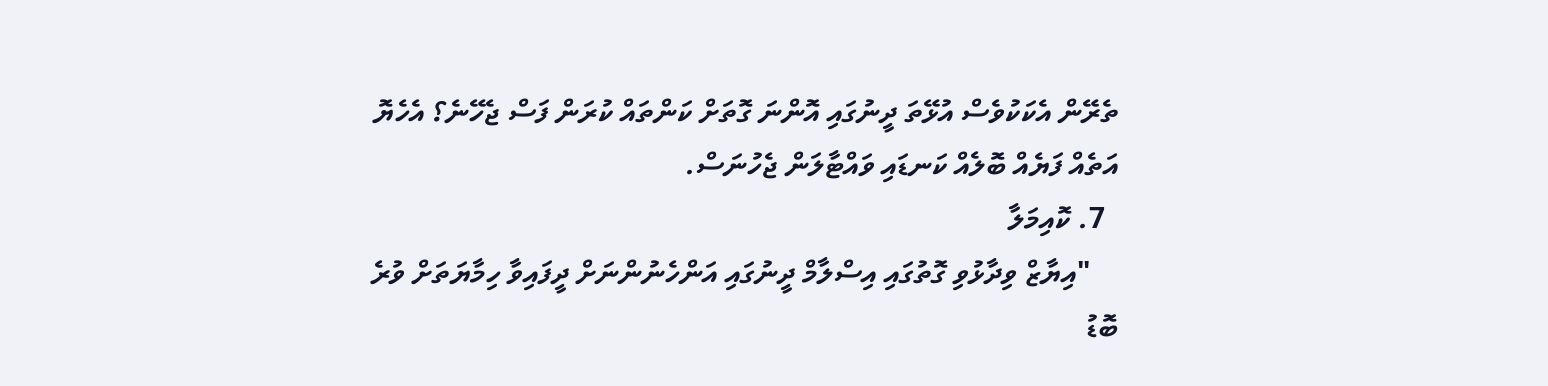ތެރޭން އެކަކުވެސް އުޅޭތަ ދީނުގައި އޮންނަ ގޮތަށް ކަންތައް ކުރަން ފަސް ޖެހޭނެ؟ އެހެޔޮ އަތެއް ފަޔެއް ބޮލެއް ކަނޑައި ވައްޓާލަން ޖެހުނަސް.
  7. ކޮއިމަލާ
    "އިޔާޒް ވިދާޅުވި ގޮތުގައި އިސްލާމް ދީނުގައި އަންހެނުންނަށް ދީފައިވާ ހިމާޔަތަށް ވުރެ ބޮޑު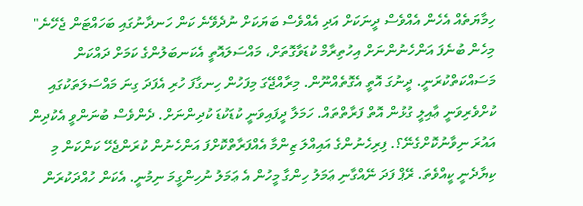ހިމާޔަތެއް އެހެން އެއްވެސް ދީނަކަށް އަދި އެއްވެސް ބަޔަކަށް ނުދެވޭނެ ކަން ހަނދާނުގައި ބަހައްޓަން ޖެހޭނެ" މިހެން ބުނެފަ އަންހެނުންނަށް އިހުތިރާމް ކުޑަވާގޮތަށް، މައްސަލައޮތީ އެކަނބަލުންގެ ކަމަށް ދައްކަން މަސައްކަތްކުރަނީ. ދީނުގަ އޮތީ އެގޮތެއްނޫން. މިރާއްޖޭގަ މިފަހުން ހިނގާފަ ހުރި އެފަދަ ގިނަ މައްސަލަތަކުގައި ކުށްވެރިވަނީ ޢާއިލީ ގުޅުން އޮތް ފަރާތްތައް. ހަމަލާ ދީފައިވަނީ ކުޑަކުޑަ ކުދިންނަށް. ދެންވެސް ބުނަންވީ އެކުދިން އައުރަ ނިވާނުކޮށްގެނޭ؟. ފިރިހެނުންގެ އައިއްލަ ޒިންމާ އެއްފަރާތްކޮށްފަ އަންހެނުން ކުރަންޖެހޭ ކަންކަން މި ކިޔާދެނީ ކީއްވެތަ. ރޭޕް ފަދަ ނޭއްގާނި ޢަމަލު ހިންގާ މީހުން އެ ޢަމަލު ނުހިންގީމަ ނިމުނީ. އެކަން ހުއްދަކުރަން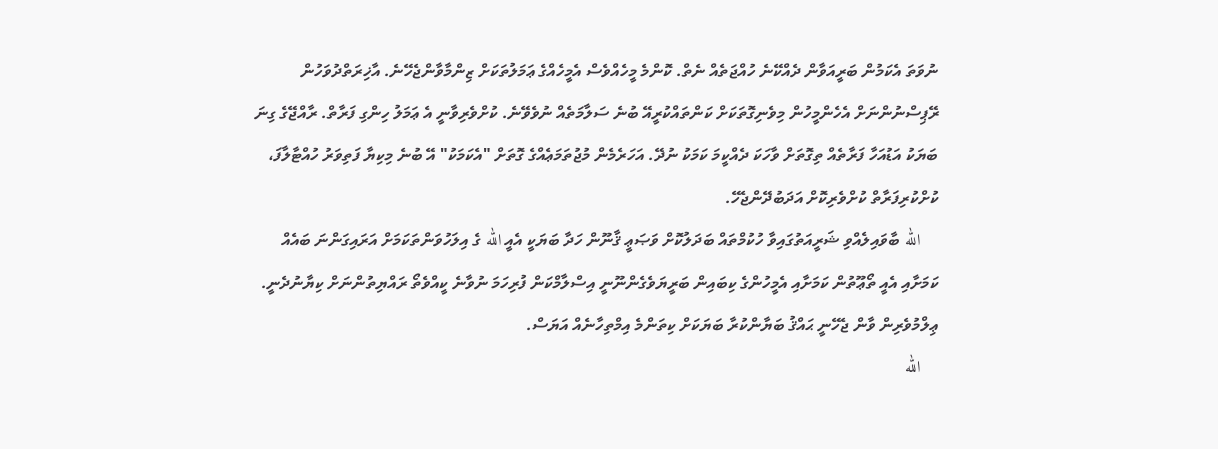ނުވަތަ އެކަމުން ބަރީއަވާން ދެއްކޭނެ ހުއްޖަތެއް ނެތް. ކޮންމެ މީހެއްވެސް އެމީހެއްގެ ޢަމަލުތަކަށް ޒިންމާވާންޖެހޭނެ. އާޚިރަތްދުވަހުން ރޭޕިސްނުންނަށް އެހެންމީހުން މިވެނިގޮތަކަށް ކަންތައްކުރީއޭ ބުނެ ސަލާމަތެއް ނުވެވޭނެ. ކުށްވެރިވާނީ އެ ޢަމަލު ހިންގި ފަރާތް. ރާއްޖޭގެ ގިނަ ބަޔަކު އަޑުއަހާ ފަރާތެއް ތިގޮތަށް ވާހަކަ ދެއްކީމަ ކަމަކު ނުދޭ. އަހަރެމެން މުޖުތަމަޢެއްގެ ގޮތަށް "އެކަމަކު" އޭ ބުނެ މިކިޔާ ފަތިވަރު ހުއްޓާލާފަ، ކުށްކުރިފަރާތް ކުށްވެރިކޮށް އަދަބުދޭންޖެހޭ.
    الله ބާވައިލެއްވި ޝަރީއަތުގައިވާ ހުކުމްތައް ބަދަލުކޮށް ވަޞަޢީ ޤާނޫން ހަދާ ބަޔަކީ އެއީ الله ގެ އިލަހުވަންތަކަމަށް އަރައިގަންނަ ބައެއް ކަމަށާއި އެއީ ތޯޢޫތުން ކަމަށާއި އެމީހުންގެ ކިބައިން ބަރީޔަވެގެންނޫނީ އިސްލާމްކަން ފުރިހަމަ ނުވާނެ ކީއްވެތޯ ރައްޔިތުންނަށް ކިޔާނުދެނީ. ޢިލްމުވެރިން ވާން ޖެހޭނީ ޙައްޤު ބަޔާންކުރާ ބަޔަކަށް ކިތަންމެ އިމްތިހާނެއް އަޔަސް.
    الله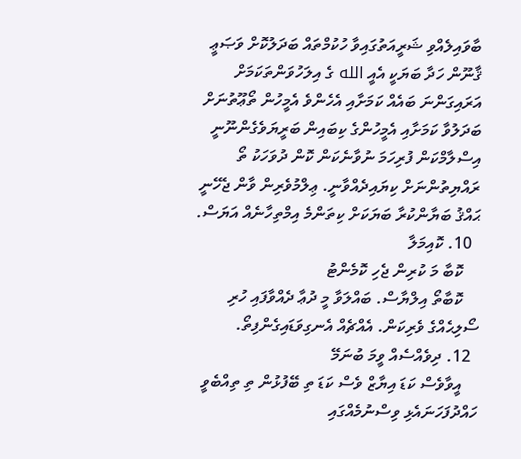ބާވައިލެއްވި ޝަރީއަތުގައިވާ ހުކުމްތައް ބަދަލުކޮށް ވަޞަޢީ ޤާނޫން ހަދާ ބަޔަކީ އެއީ الله ގެ އިލަހުވަންތަކަމަށް އަރައިގަންނަ ބައެއް ކަމަށާއި އެހެންވެ އެމީހުން ތޯޢޫތުނަށް ބަދަލުވާ ކަމަށާއި އެމީހުންގެ ކިބައިން ބަރީޔަވެގެންނޫނީ އިސްލާމްކަން ފުރިހަމަ ނުވާނެކަން ކޮން ދުވަހަކު ތޯ ރައްޔިތުންނަށް ކިޔައިދެއްވާނީ. ޢިލްމުވެރިން ވާން ޖެހޭނީ ޙައްޤު ބަޔާންކުރާ ބަޔަކަށް ކިތަންމެ އިމްތިހާނެއް އަޔަސް.
  10. ކޮއިމަލާ
    ކޮބާ މަ ކުރިން ޖެހި ކޮމެންޓު
    ކޮބާތޯ އިލްޔާސް. ބައްލަވާ މީ ދުޢާ ދެއްވާފައި ހުރި ސޯލިޙެއްގެ ވެރިކަން. އެއްޗެއް އެނގިވަޑައިގެންފިތޯ.
  12. ދިވެއްސެއް ވީމަ ބުނަމޭ
    އީވާވެސް ކަޑަ އިޔާޒް ވެސް ކަޑަ ތި ބޭފުޅުން ތި ތިއްބެވީ ހައްދުފަހަނައެޅި ވިސްނުމެއްގައި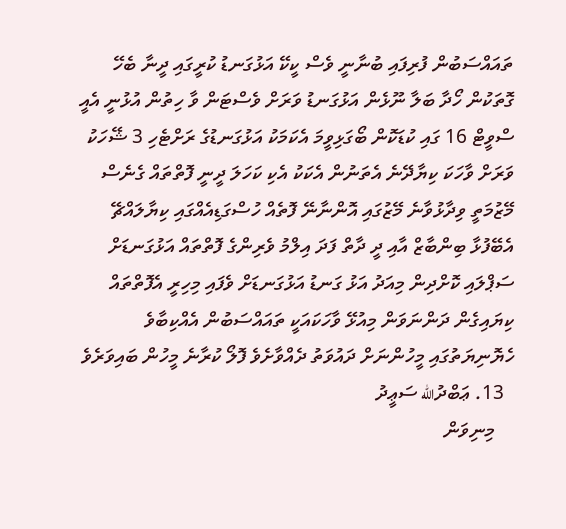ތައައްސަބުން ފުރިފައި ބުނާނީ ވެސް ކީކޭ އަޅުގަނޑު ކުރީގައި ދީނާ ބެހޭ ގޮތަކުން ހޯދާ ބަލާ ނޫޅެން އަޅުގަނޑު ވަރަށް ވެސްޓަން ވާ ހިތުން އުޅުނީ އެއީ ސްވީޓް 16 ގައި ކުޑަކޮން ބޯގަޅިވީމަ އެކަމަކު އަޅުގަނޑުގެ ރަށްޓެހި 3 ޝޭހަކު ވަރަށް ވާހަކަ ކިޔާދޭނެ އެތަނުން އެކަކު އެކި ކަހަލަ ދީނީ ފޮތްތައް ގެނެސް މޭޒުމަތީ ވިދާޅުވާނެ މޭޒުގައި އޮންނާނޭ ފޮތެއް ހުސްގަޑިއެއްގައި ކިޔާލައްޗޭ އެބޭފުޅާ ބިންބާޒް އާއި ދީ ދާތް ފަދަ އިލްމު ވެރިންގެ ފޮތްތައް އަޅުގަނޑަށް ސަޕްލައި ކޮށްދިން މިއަދު އަޅު ގަނޑު އަޅުގަނޑަށް ވެފައި މިހިރީ އެފޮތްތައް ކިޔައިގެން ދަންނަވަން މިއުޅޭ ވާހަކައަކީ ތައައްސަބުން އެއްކިބާވެ ހެޔޮނިޔަތުގައި މީހުންނަށް ދައުވަތު ދެއްވާށެވެ ފޮލޯ ކުރާނެ މީހުން ބައިވަރެވެ
  13. ޢަބްދުالله ސަޢީދު
    މިނިވަން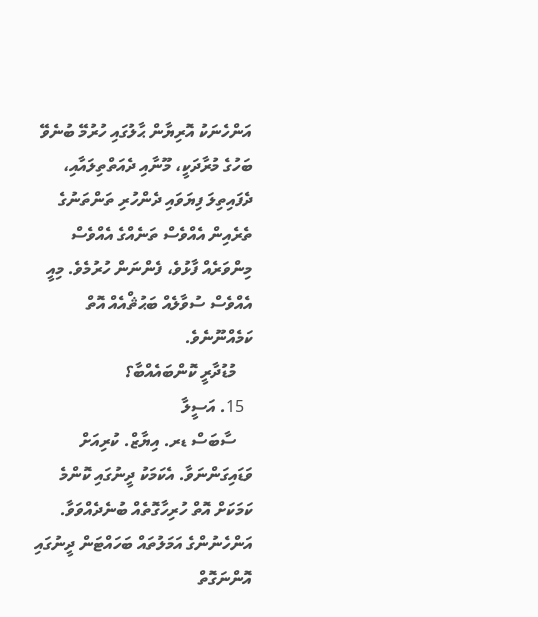އަންހެނަކު އޮރިޔާން ޙާލުގައި ހުރުމޭ ބުނެވޭ ބަހުގެ މުރާދަކީ، މޫނާއި ދެއަތްތިލައާއި، ދެފައިތިލަ ފިޔަވައި ދެންހުރި ތަންތަނުގެ ތެރެއިން އެއްވެސް ތަނެއްގެ އެއްވެސް މިންވަރެއް ފާޅުވެ، ފެންނަން ހުރުމެވެ. މިއީ އެއްވެސް ސުވާލެއް ބަޙުޘްއެއް އޮތް ކަމެއްނޫނެވެ.
    މުޑުދާރީ ކޮންބައެއްބާ؟
  15. އަސީލާ
    ސާބަސް ޑރ. އިޔާޒް. ކުރިއަށް ވަޑައިގަންނަވާ. އެކަމަކު ދީނުގައި ކޮންމެ ކަމަކަށް އޮތް ހުރިހާގޮތެއް ބުނެދެއްވަވާ. އަންހެނުންގެ އަމަލުތައް ބަހައްޓަން ދީނުގައި އޮންނަގޮތް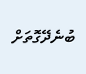ބުނެދޭގޮތަށް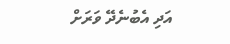އަދި އެބުނެދޭ ވަރަށް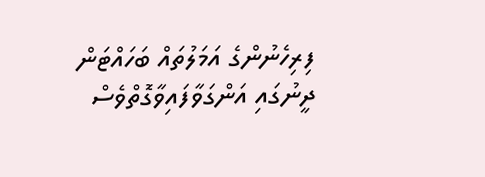ފިރިހެނުންގެ އަމަލުތައް ބަހައްޓަން ދީނުގައި އަންގަވާފައިވާގޮތްވެސް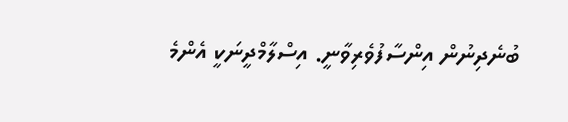ބުނެދިނުން އިންސާފުވެރިވާނީ. އިސްލާމްދީނަކީ އެންމެ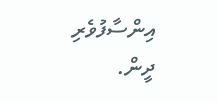އިންސާފުވެރި ދީން.